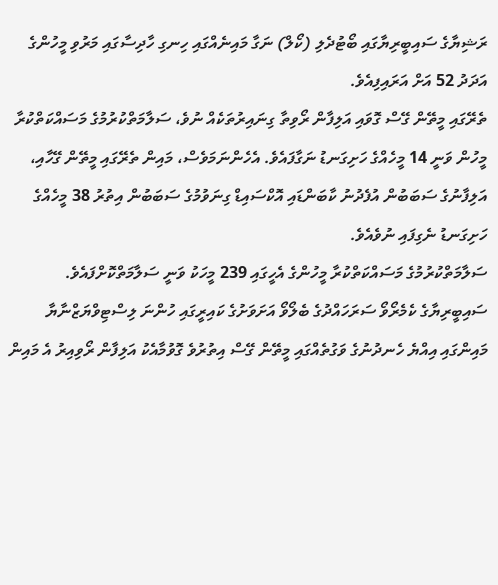ރަޝިޔާގެ ސައިބީރިޔާގައި ބޯޓުދެލި (ކޯލް) ނަގާ މައިނެއްގައި ހިނގި ހާދިސާގައި މަރުވި މީހުންގެ އަދަދު 52 އަށް އަރައިފިއެވެ.
ތެރޭގައި މީތޭން ގޭސް ގޮވައި އަލިފާން ރޯވިތާ ގިނައިރުތަކެއް ނުވެ، ސަލާމަތްކުރުމުގެ މަސައްކަތްކުރާ މީހުން ވަނީ 14 މީހެއްގެ ހަށިގަނޑު ނަގާފައެވެ. އެހެންނަމަވެސް، މައިން ތެރޭގައި މީތޭން ގޭހާއި، އަލިފާނުގެ ސަބަބުން އުފެދުނު ކާބަންޑައި އޮކްސައިޑް ގިނަވުމުގެ ސަބަބުން އިތުރު 38 މީހެއްގެ ހަށިގަނޑު ނެގިފައި ނުވެއެވެ.
ސަލާމަތްކުރުމުގެ މަސައްކަތްކުރާ މީހުންގެ އެހީގައި 239 މީހަކު ވަނީ ސަލާމަތްކޮށްފައެވެ.
ސައިބީރިޔާގެ ކެމެރޯވޯ ސަރަހައްދުގެ ބެލޯވޯ އަށަވަށުގެ ކައިރީގައި ހުންނަ ލިސްޓިވްޔަޒްނާޔާ މައިންގައި އިއްޔެ ހެނދުނުގެ ވަގުތެއްގައި މީތޭން ގޭސް އިތުރުވެ ގޮވުމާއެކު އަލިފާން ރޯވިއިރު އެ މައިން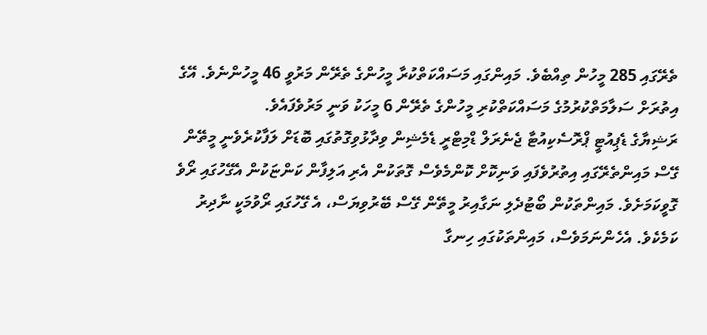ތެރޭގައި 285 މީހުން ތިއްބެވެ. މައިންގައި މަސައްކަތްކުރާ މީހުންގެ ތެރޭން މަރުވީ 46 މީހުންނެވެ. އޭގެ އިތުރަށް ސަލާމަތްކުރުމުގެ މަސައްކަތްކުރި މީހުންގެ ތެރޭން 6 މީހަކު ވަނީ މަރުވެފައެވެ.
ރަޝިޔާގެ ޑެޕިއުޓީ ޕްރޮސެކިއުޓާ ޖެނެރަލް ޑްމިޓްރީ ޑެމެޝިން ވިދާޅުވިގޮތުގައި ބޮޑަށް ލަފާކުރެވެނީ މީތޭން ގޭސް މައިންތެރޭގައި އިތުރުވެފައި ވަނިކޮށް ކޮންމެވެސް ގޮތަކުން އެރި އަލިފާން ކަންޏަކުން އެގޭހުގައި ރޯވެ ގޮވީކަމަށެވެ. މައިންތަކުން ބޯޓުދެލި ނަގާއިރު މީތޭން ގޭސް ބޭރުވިޔަސް، އެ ގޭހުގައި ރޯވުމަކީ ނާދިރު ކަމެކެވެ. އެހެންނަމަވެސް، މައިންތަކުގައި ހިނގާ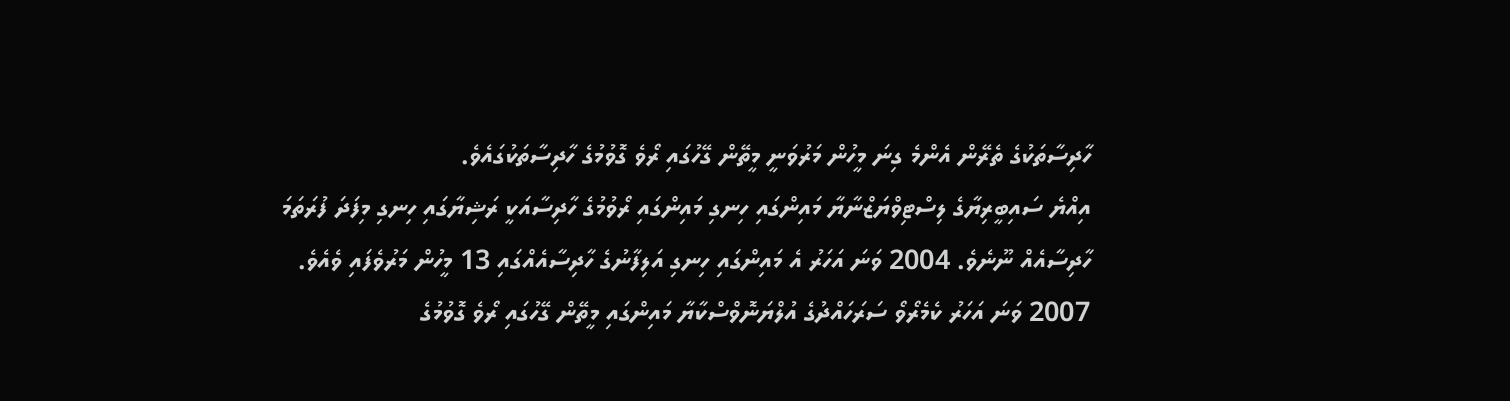ހާދިސާތަކުގެ ތެރޭން އެންމެ ގިނަ މީހުން މަރުވަނީ މީތޭން ގޭހުގައި ރޯވެ ގޮވުމުގެ ހާދިސާތަކުގައެވެ.
އިއްޔެ ސައިބީރިޔާގެ ލިސްޓިވްޔަޒްނާޔާ މައިންގައި ހިނގި މައިންގައި ރޯވުމުގެ ހާދިސާއަކީ ރަޝިޔާގައި ހިނގި މިފަދަ ފުރަތަމަ ހާދިސާއެއް ނޫނެވެ. 2004 ވަނަ އަހަރު އެ މައިންގައި ހިނގި އަލިފާނުގެ ހާދިސާއެއްގައި 13 މީހުން މަރުވެފައި ވެއެވެ. 2007 ވަނަ އަހަރު ކެމެރޯވޯ ސަރަހައްދުގެ އުލްޔަނޮވްސްކާޔާ މައިންގައި މީތޭން ގޭހުގައި ރޯވެ ގޮވުމުގެ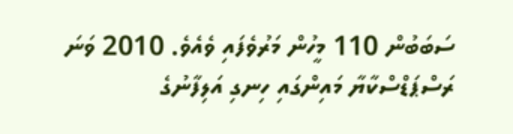ސަބަބުން 110 މީހުން މަރުވެފައި ވެއެވެ. 2010 ވަނަ ރަސްޕަޑްސްކާޔާ މައިންގައި ހިނގި އަލިފާނުގެ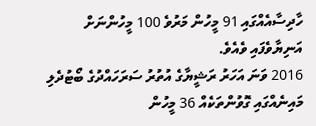ހާދިސާއެއްގައި 91 މީހުން މަރުވެ 100 މީހުންނަށް އަނިޔާވެފައި ވެއެވެ.
2016 ވަނަ އަހަރު ރަޝީޔާގެ އުތުރު ސަރަހައްދުގެ ބޯޓުދެލި މައިނެއްގައި ގޮވުންތަކެއް 36 މީހުން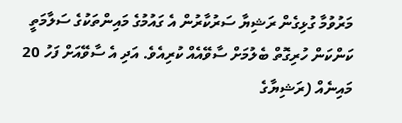މަރުވުމާ ގުޅިގެން ރަޝިޔާ ސަރުކާރުން އެ ގައުމުގެ މައިންތަކުގެ ސަލާމަތީ ކަންކަން ހުރިގޮތް ބެލުމަށް ސާވޭއެއް ކުރިއެވެ. އަދި އެ ސާވޭއަށް ފަހު 20 މައިނެއް (ރަޝިޔާގެ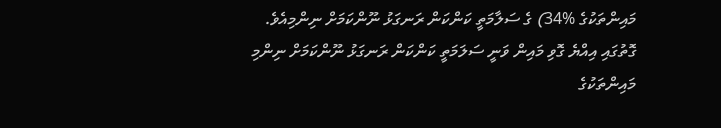މައިންތަކުގެ %34) ގެ ސަލާމަތީ ކަންކަން ރަނގަޅު ނޫންކަމަށް ނިންމިއެވެ. ގޮތުގައި އިއްޔެ ގޮވި މައިން ވަނީ ސަލަމަތީ ކަންކަން ރަނގަޅު ނޫންކަމަށް ނިންމި މައިންތަކުގެ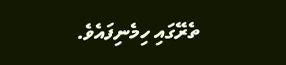ތެރޭގައި ހިމެނިފައެވެ.